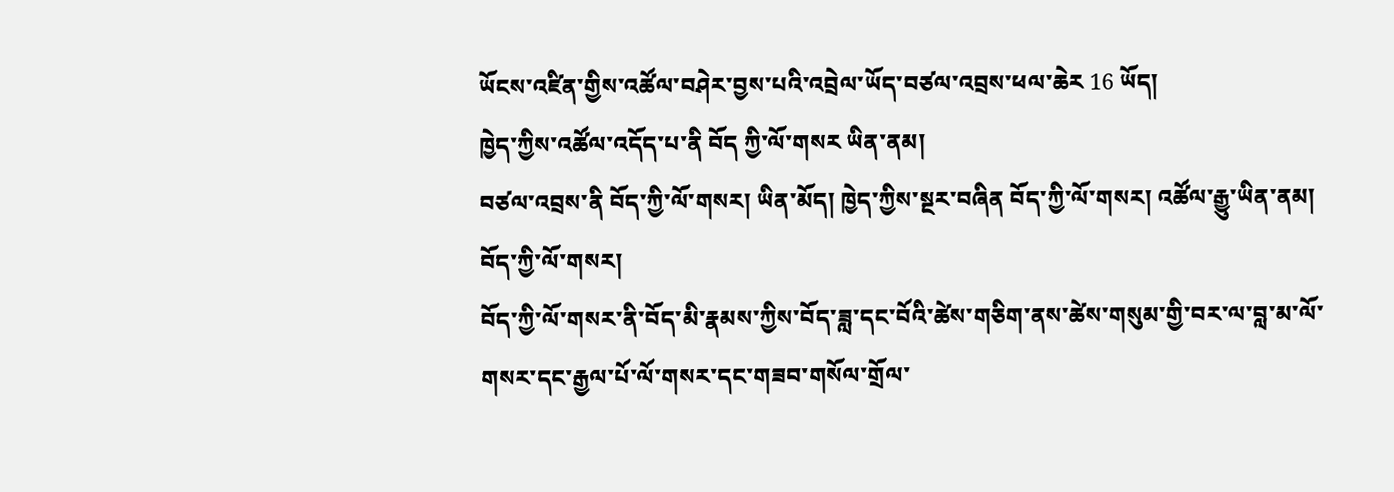ཡོངས་འཛིན་གྱིས་འཚོལ་བཤེར་བྱས་པའི་འབྲེལ་ཡོད་བཙལ་འབྲས་ཕལ་ཆེར 16 ཡོད།
ཁྱེད་ཀྱིས་འཚོལ་འདོད་པ་ནི བོད ཀྱི་ལོ་གསར ཡིན་ནམ།
བཙལ་འབྲས་ནི བོད་ཀྱི་ལོ་གསར། ཡིན་མོད། ཁྱེད་ཀྱིས་སྔར་བཞིན བོད་ཀྱི་ལོ་གསར། འཚོལ་རྒྱུ་ཡིན་ནམ།
བོད་ཀྱི་ལོ་གསར།
བོད་ཀྱི་ལོ་གསར་ནི་བོད་མི་རྣམས་ཀྱིས་བོད་ཟླ་དང་བོའི་ཚེས་གཅིག་ནས་ཚེས་གསུམ་གྱི་བར་ལ་བླ་མ་ལོ་གསར་དང་རྒྱལ་པོ་ལོ་གསར་དང་གཟབ་གསོལ་གྲོལ་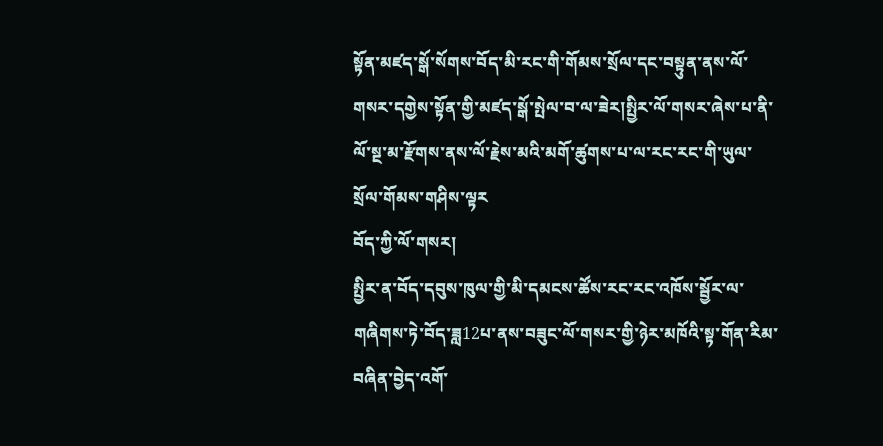སྟོན་མཛད་སྒོ་སོགས་བོད་མི་རང་གི་གོམས་སྲོལ་དང་བསྟུན་ནས་ལོ་གསར་དགྱེས་སྟོན་གྱི་མཛད་སྒོ་སྤེལ་བ་ལ་ཟེར།སྤྱིར་ལོ་གསར་ཞེས་པ་ནི་ལོ་སྔ་མ་རྫོགས་ནས་ལོ་རྗེས་མའི་མགོ་ཚུགས་པ་ལ་རང་རང་གི་ཡུལ་སྲོལ་གོམས་གཤིས་ལྟར
བོད་ཀྱི་ལོ་གསར།
སྤྱིར་ན་བོད་དབུས་ཁུལ་གྱི་མི་དམངས་ཚོས་རང་རང་འཁོས་སྦྱོར་ལ་གཞིགས་ཏེ་བོད་ཟླ12པ་ནས་བཟུང་ལོ་གསར་གྱི་ཉེར་མཁོའི་སྟ་གོན་རིམ་བཞིན་བྱེད་འགོ་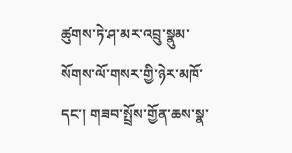ཚུགས་ཏེ་ཤ་མར་འབྲུ་སྣུམ་སོགས་ལོ་གསར་གྱི་ཉེར་མཁོ་དང་། གཟབ་སྤྲོས་གྱོན་ཆས་སྣ་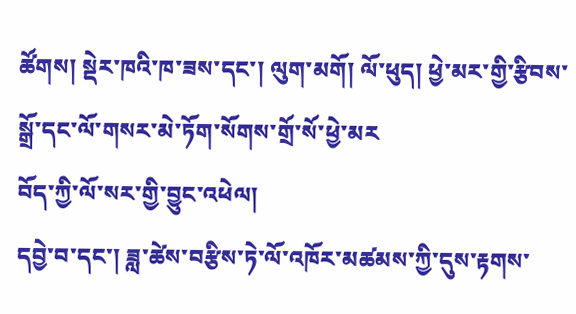ཚོགས། སྡེར་ཁའི་ཁ་ཟས་དང་། ལུག་མགོ། ལོ་ཕུད། ཕྱེ་མར་གྱི་རྩིབས་སྒྲོ་དང་ལོ་གསར་མེ་ཏོག་སོགས་གྲོ་སོ་ཕྱེ་མར
བོད་ཀྱི་ལོ་སར་གྱི་བྱུང་འཕེལ།
དབྱེ་བ་དང་། ཟླ་ཚེས་བརྩིས་ཏེ་ལོ་འཁོར་མཚམས་ཀྱི་དུས་རྟགས་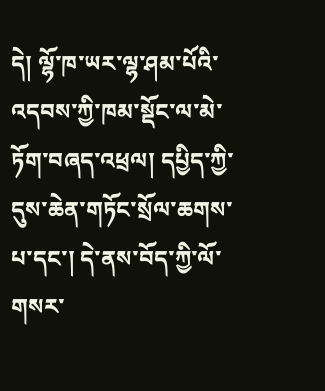དེ། ལྷོ་ཁ་ཡར་ལྷ་ཤམ་པོའི་འདབས་ཀྱི་ཁམ་སྡོང་ལ་མེ་ཏོག་བཞད་འཕྲལ། དཔྱིད་ཀྱི་དུས་ཆེན་གཏོང་སྲོལ་ཆགས་པ་དང་། དེ་ནས་བོད་ཀྱི་ལོ་གསར་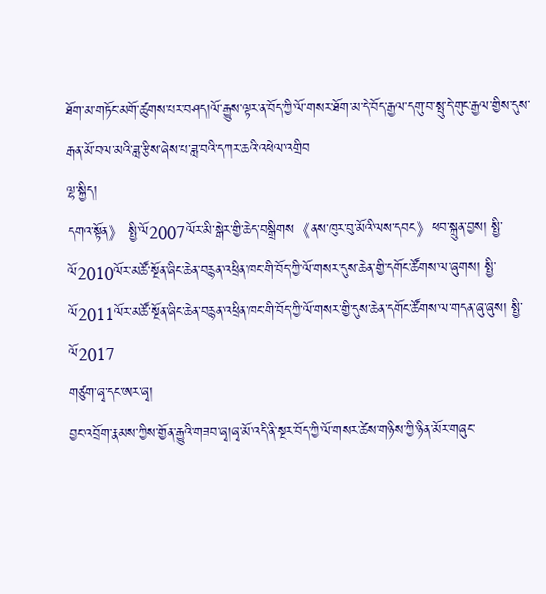ཐོག་མ་གཏོང་མགོ་ཚུགས་པར་བཤད།ལོ་རྒྱུས་ལྟར་ན་བོད་ཀྱི་ལོ་གསར་ཐོག་མ་དེ་བོད་རྒྱལ་དགུ་བ་སྤུ་དེ་གུང་རྒྱལ་གྱིས་དུས་རྒན་མོ་བལ་མའི་ཟླ་རྩིས་ཞེས་པ་ཟླ་བའི་དཀར་ཆའི་འཕེལ་འགྲིབ
ལྷ་སྐྱིད།
དགའ་སྟོན》 སྤྱི་ལོ2007ལོར་མི་སྒེར་གྱི་ཆེད་བསྒྲིགས《ནས་ཁུར་བུ་མོའི་ལས་དབང》ཕབ་སྐྲུན་བྱས། སྤྱི་ལོ2010ལོར་མཚོ་སྔོན་ཞིང་ཆེན་བརྙན་འཕྲིན་ཁང་གི་བོད་ཀྱི་ལོ་གསར་དུས་ཆེན་གྱི་དགོང་ཚོགས་ལ་ཞུགས། སྤྱི་ལོ2011ལོར་མཚོ་སྔོན་ཞིང་ཆེན་བརྙན་འཕྲིན་ཁང་གི་བོད་ཀྱི་ལོ་གསར་གྱི་དུས་ཆེན་དགོང་ཚོགས་ལ་གདན་ཞུ་ཞུས། སྤྱི་ལོ2017
གཙུག་ཞྭ་དང་ཨར་ཞྭ།
བྱང་འབྲོག་རྣམས་ཀྱིས་གྱོན་རྒྱུའི་གཟབ་ཞྭ།ཞྭ་མོ་འདི་ནི་སྔར་བོད་ཀྱི་ལོ་གསར་ཚེས་གཉིས་ཀྱི་ཉིན་མོར་གཞུང་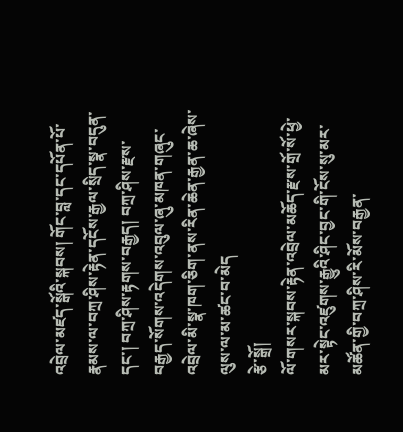འབྲེལ་མཛད་སྒོའི་སྐབས། གོང་བླ་དང་དཔོན་པོ་རྣམས་ལ་བཀྲ་ཤིས་རྟེན་དངོས་རྒྱལ་སྲིད་སྣ་བདུན་དང་། བཀྲ་ཤིས་རྟགས་བརྒྱད། བཀྲ་ཤིས་རྫས་བརྒྱད་སོགས་འདེགས་འབུལ་ཞུ་མཁན་གཞུང་འབྲེལ་མི་སྣ་ཁག་ཅིག་ནས་རིན་ཆེན་རྒྱན་ཆ་ཞེས་ལུས་ལ་མ་ཚང་བ་མེད
རྩེ་སྒྲོ།
ལོ་གསར་སྐབས་རྟེན་འབྲེལ་མཆོད་རྫས་གྲོ་སོ་ཕྱེ་མར་སྟེང་འཛུགས་རྒྱུའི་ཤིང་བྱང་གི་ངོས་སུ་མར་མཚོན་གྱི་བཀྲ་ཤིས་རི་མོས་བརྒྱན་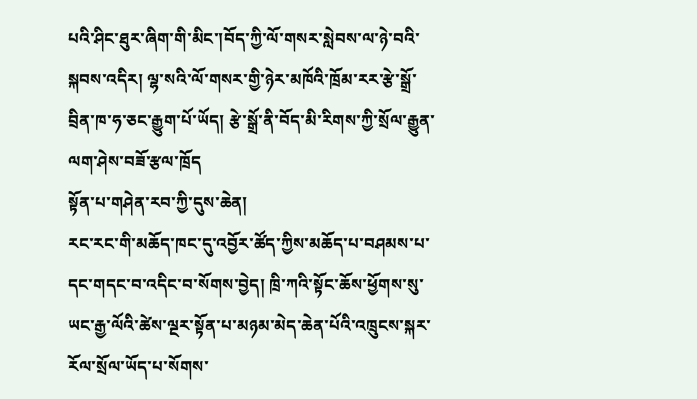པའི་ཤིང་ཐུར་ཞིག་གི་མིང་།བོད་ཀྱི་ལོ་གསར་སླེབས་ལ་ཉེ་བའི་སྐབས་འདིར། ལྷ་སའི་ལོ་གསར་གྱི་ཉེར་མཁོའི་ཁྲོམ་རར་རྩེ་སྒྲོ་བྲིན་ཁ་ཧ་ཅང་རྒྱུག་པོ་ཡོད། རྩེ་སྒྲོ་ནི་བོད་མི་རིགས་ཀྱི་སྲོལ་རྒྱུན་ལག་ཤེས་བཟོ་རྩལ་ཁྲོད
སྟོན་པ་གཤེན་རབ་ཀྱི་དུས་ཆེན།
རང་རང་གི་མཆོད་ཁང་དུ་འབྱོར་ཚོད་ཀྱིས་མཆོད་པ་བཤམས་པ་དང་གདང་བ་འདིང་བ་སོགས་བྱེད། ཁྲི་ཀའི་སྟོང་ཆོས་ཕྱོགས་སུ་ཡང་རྒྱ་ལོའི་ཚེས་ལྔར་སྟོན་པ་མཉམ་མེད་ཆེན་པོའི་འཁྲུངས་སྐར་རོལ་སྲོལ་ཡོད་པ་སོགས་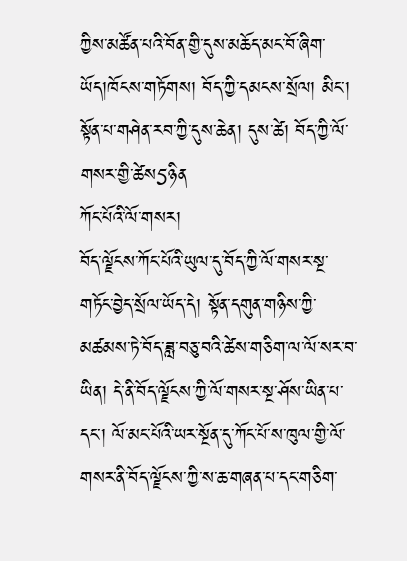ཀྱིས་མཚོན་པའི་བོན་གྱི་དུས་མཆོད་མང་བོ་ཞིག་ཡོད།ཁོངས་གཏོགས། བོད་ཀྱི་དམངས་སྲོལ། མིང་། སྟོན་པ་གཤེན་རབ་ཀྱི་དུས་ཆེན། དུས་ཚེ། བོད་ཀྱི་ལོ་གསར་གྱི་ཚེས5ཉིན
ཀོང་པོའི་ལོ་གསར།
བོད་ལྗོངས་ཀོང་པོའི་ཡུལ་དུ་བོད་ཀྱི་ལོ་གསར་སྔ་གཏོང་བྱེད་སྲོལ་ཡོད་དེ། སྟོན་དགུན་གཉིས་ཀྱི་མཚམས་ཏེ་བོད་ཟླ་བཅུ་བའི་ཚེས་གཅིག་ལ་ལོ་སར་བ་ཡིན། དེ་ནི་བོད་ལྗོངས་ཀྱི་ལོ་གསར་སྔ་ཤོས་ཡིན་པ་དང་། ལོ་མང་པོའི་ཡར་སྔོན་དུ་ཀོང་པོ་ས་ཁུལ་གྱི་ལོ་གསར་ནི་བོད་ལྗོངས་ཀྱི་ས་ཆ་གཞན་པ་དང་གཅིག་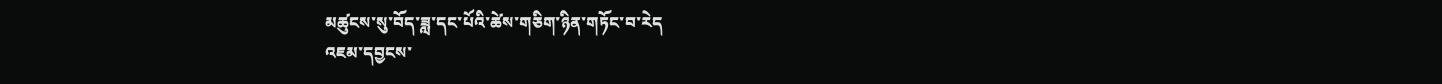མཚུངས་སུ་བོད་ཟླ་དང་པོའི་ཚེས་གཅིག་ཉིན་གཏོང་བ་རེད
འཇམ་དབྱངས་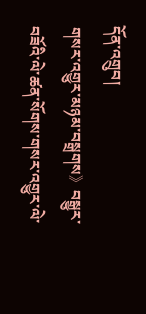དོན་འགྲུབ།
གསར་འགྱུར་མཉམ་བསྒྲགས》བསྒྱུར་བཟོའི་ལེ་ཚན་སོགས་གསར་འགྱུར་ལེ་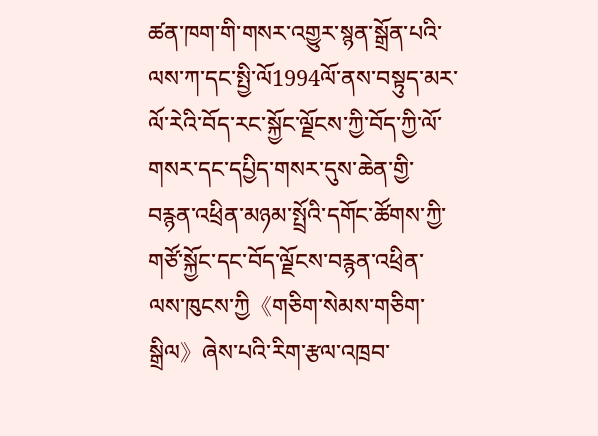ཚན་ཁག་གི་གསར་འགྱུར་སྙན་སྒྲོན་པའི་ལས་ཀ་དང་སྤྱི་ལོ1994ལོ་ནས་བསྟུད་མར་ལོ་རེའི་བོད་རང་སྐྱོང་ལྗོངས་ཀྱི་བོད་ཀྱི་ལོ་གསར་དང་དཔྱིད་གསར་དུས་ཆེན་གྱི་བརྙན་འཕྲིན་མཉམ་སྤྲོའི་དགོང་ཚོགས་ཀྱི་གཙོ་སྐྱོང་དང་བོད་ལྗོངས་བརྙན་འཕྲིན་ལས་ཁུངས་ཀྱི《གཅིག་སེམས་གཅིག་སྒྲིལ》ཞེས་པའི་རིག་རྩལ་འཁྲབ་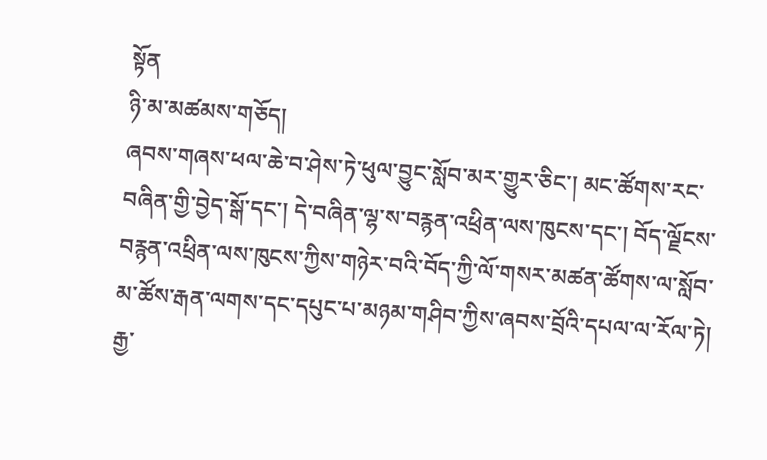སྟོན
ཉི་མ་མཚམས་གཅོད།
ཞབས་གཞས་ཕལ་ཆེ་བ་ཤེས་ཏེ་ཕུལ་བྱུང་སློབ་མར་གྱུར་ཅིང་། མང་ཚོགས་རང་བཞིན་གྱི་བྱེད་སྒོ་དང་། དེ་བཞིན་ལྷ་ས་བརྙན་འཕྲིན་ལས་ཁུངས་དང་། བོད་ལྗོངས་བརྙན་འཕྲིན་ལས་ཁུངས་ཀྱིས་གཉེར་བའི་བོད་ཀྱི་ལོ་གསར་མཚན་ཚོགས་ལ་སློབ་མ་ཚོས་རྒན་ལགས་དང་དཔུང་པ་མཉམ་གཤིབ་ཀྱིས་ཞབས་བྲོའི་དཔལ་ལ་རོལ་ཏེ། རྒྱ་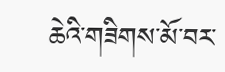ཆེའི་གཟིགས་མོ་བར་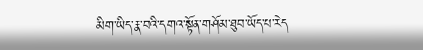མིག་ཡིད་རྣ་བའི་དགའ་སྟོན་གཤོམ་ཐུབ་ཡོད་པ་རེད